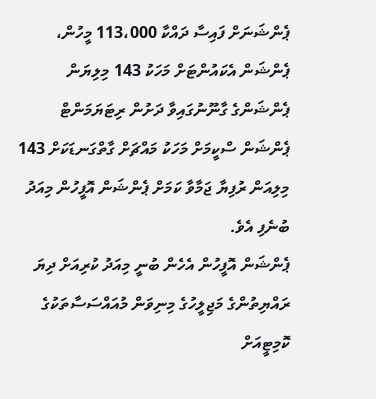ޕެންޝަނަށް ފައިސާ ދައްކާ 113،000 މީހުން، ޕެންޝަން އެކައުންޓަށް މަހަކު 143 މިލިޔަން
ޕެންޝަންގެ ގާނޫނުގައިވާ ދަށުން ރިޓަޔަމަންޓް ޕެންޝަން ސްކީމަށް މަހަކު މައްޗަށް ގާތްގަނޑަކަށް 143 މިލިއަން ރުފިޔާ ޖަމާވާ ކަމަށް ޕެންޝަން އޮފީހުން މިއަދު ބުނެފި އެވެ.
ޕެންޝަން އޮފީހުން އެހެން ބުނީ މިއަދު ކުރިއަށް ދިޔަ ރައްޔިތުންގެ މަޖިލީހުގެ މިނިވަން މުއައްސަސާތަކުގެ ކޮމިޓީއަށް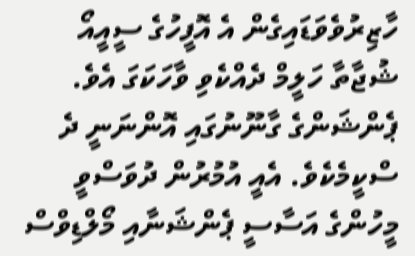ހާޒިރުވެވަޑައިގެން އެ އޮފީހުގެ ސީއީއޯ ޝުޖާތާ ހަލީމް ދެއްކެވި ވާހަކަގަ އެވެ.
ޕެންޝަންގެ ގާނޫނުގައި އޮންނަނީ ދެ ސްކީމެކެވެ. އެއީ އުމުރުން ދުވަސްވީ މީހުންގެ އަސާސީ ޕެންޝަނާއި މޯލްޑިވްސް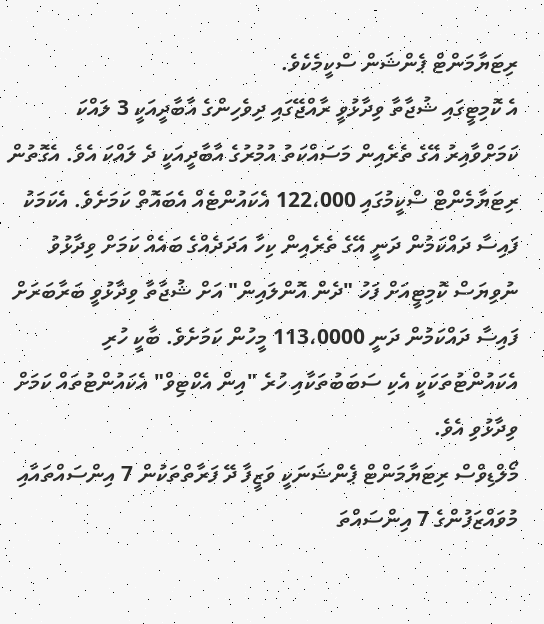ރިޓަޔާމަންޓް ޕެންޝަން ސްކީމެކެވެ.
އެ ކޮމިޓީގައި ޝުޖާތާ ވިދާޅުވީ ރާއްޖޭގައި ދިވެހިންގެ އާބާދީއަކީ 3 ލައްކަ ކަމަށްވާއިރު އޭގެ ތެރެއިން މަސައްކަތު އުމުރުގެ އާބާދީއަކީ ދެ ލައްކަ އެވެ. އެގޮތުން ރިޓަޔާމެންޓް ސްކީމުގައި 122،000 އެކައުންޓެއް އެބައޮތް ކަމަށެވެ. އެކަމަކު ފައިސާ ދައްކަމުން ދަނީ އޭގެ ތެރެއިން ކިހާ އަދަދެއްގެ ބައެއް ކަމަށް ވިދާޅުވު ނުވިޔަސް ކޮމިޓީއަށް ފަހު "ދެން އޮންލައިން" އަށް ޝުޖާތާ ވިދާޅުވީ ބަރާބަރަށް ފައިސާ ދައްކަމުން ދަނީ 113،0000 މީހުން ކަމަށެވެ. ބާކީ ހުރި އެކައުންޓުތަކަކީ އެކި ސަބަބުތަކާއި ހުރެ "އިން އެކްޓިވް" އެކައުންޓުތައް ކަމަށް ވިދާޅުވި އެވެ.
މޯލްޑިވްސް ރިޓަޔާމަންޓް ޕެންޝަނަކީ ވަޒީފާ ދޭ ފަރާތްތަކުން 7 އިންސައްތައާއި މުވައްޒަފުންގެ 7 އިންސައްތަ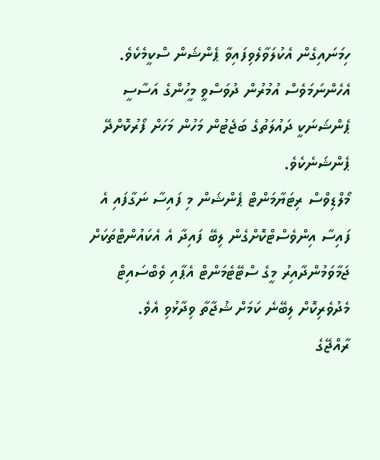ހިމަނައިގެން އެކުލަވާލެވިފައިވާ ޕެންޝަން ސްކީމެކެވެ. އެހެންނަމަވެސް އުމުރުން ދުވަސްވީ މީހުންގެ އަސާސީ ޕެންޝަނަކީ ދައުލަތުގެ ބަޖެޓުން މަހުން މަހަށް ފޯރުކޮށްދޭ ޕެންޝަނެކެވެ.
މޯލްޑިވްސް ރިޓަޔާމަންޓް ޕެންޝަން މި ފައިސާ ނަގާފައި އެ ފައިސާ އިންވެސްޓްކޮށްގެން ލިބޭ ފައިދާ އެ އެކައުންޓްތަކަށް ޖަމާވަމުންދާއިރު މީގެ ސްޓޭޓެމަންޓް އެޕާއި ވެބްސައިޓް މެދުވެރިކޮށް ލިބޭނެ ކަމަށް ޝުޖާތާ ވިދާޅުވި އެވެ.
ރާއްޖޭގެ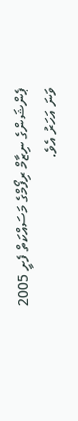ޕެންޝަންގެ ނިޒާމް ރިފޯމްގެ މަސައްކަތް ފެށީ 2005 ވަނަ އަހަރު އެވެ.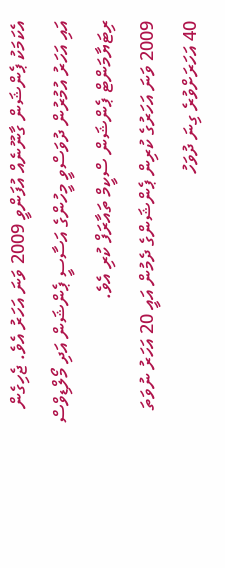އެކަމަކު ޕެންޝަން ގާނޫނެއް އުފަންވީ 2009 ވަނަ އަހަރު އެވެ. ޖެހިގެން އައި އަހަރު އުމުރުން ދުވަސްވީ މީހުންގެ އަސާސީ ޕެންޝަން އަދި މޯލްޑިވްސް ރިޓަޔާމަންޓް ޕެންޝަން ސްކީމް ތައާރަފް ކުރި އެވެ.
2009 ވަނަ އަހަރުގެ ކުރިން ޕެންޝަންގެ ދެމުން އައީ 20 އަހަރު ނުވަތަ 40 އަހަރަށްވުރެ ގިނަ ދުވަހު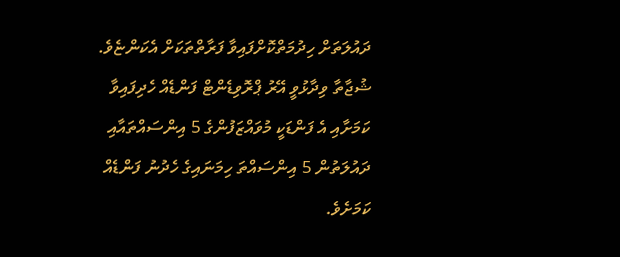ދައުލަތަށް ހިދުމަތްކޮށްފައިވާ ފަރާތްތަކަށް އެކަންޏެވެ. ޝުޖާތާ ވިދާޅުވީ އޭރު ޕްރޮވިޑެންޓް ފަންޑެއް ހެދިފައިވާ ކަމަށާއި އެ ފަންޑަކީ މުވައްޒަފުންގެ 5 އިންސައްތައާއި ދައުލަތުން 5 އިންސައްތަ ހިމަނައިގެ ހެދުނު ފަންޑެއް ކަމަށެވެ.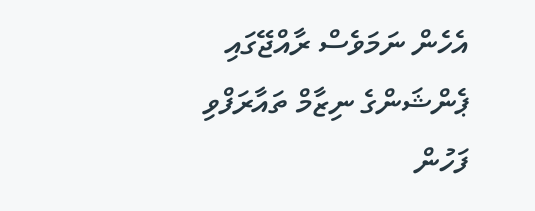އެހެން ނަމަވެސް ރާއްޖޭގައި ޕެންޝަންގެ ނިޒާމް ތައާރަފްވި ފަހުން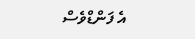އެ ފަންޑްވެސް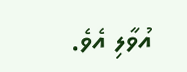އުވާލި އެވެ.